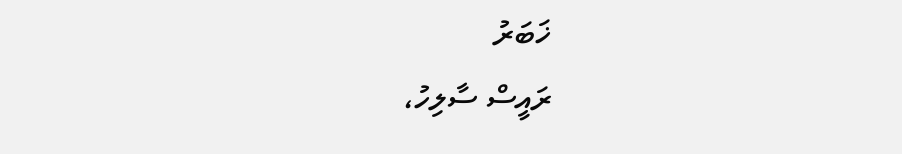ޚަބަރު
ރައީސް ސާލިހު،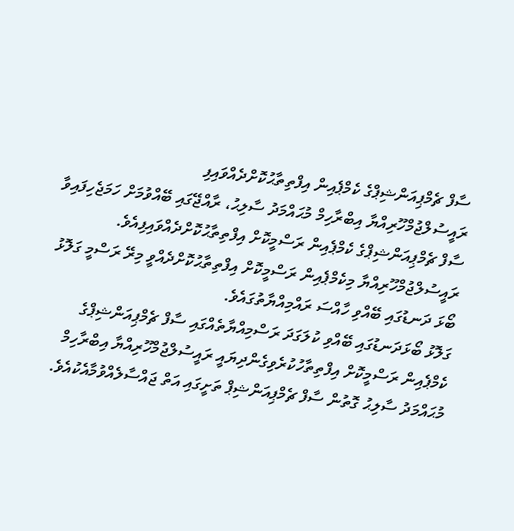ސާފް ޗެމްޕިއަންޝިޕްގެ ކެމްޕެއިން އިފްތިތާޙުކޮށްދެއްވައިފި
ރައީސުލްޖުމްހޫރިއްޔާ އިބްރާހިމް މުޙައްމަދު ސާލިޙު، ރާއްޖޭގައި ބޭއްވުމަށް ހަމަޖެހިފައިވާ ސާފް ޗެމްޕިއަންޝިޕްގެ ކެމްޕެއިން ރަސްމީކޮށް އިފްތިތާޙުކޮށްދެއްވައިފިއެވެ.
ރައީސުލްޖުމްހޫރިއްޔާ މިކެމްޕެއިން ރަސްމީކޮށް އިފްތިތާޙުކޮށްދެއްވީ މިރޭ ރަސްމީ ގަލޮޅު ބޯޅަ ދަނޑުގައި ބޭއްވި ހާއްސަ ރައްމިއްޔާތުގައެވެ.
ގަލޮޅު ބޯޅަދަނޑުގައި ބޭއްވި ކުލަގަދަ ރަސްމިއްޔާތެއްގައި ސާފް ޗެމްޕިއަންޝިޕްގެ ކެމްޕެއިން ރަސްމީކޮށް އިފްތިތާހުކުރެވިގެންދިޔައީ ރައީސުލްޖުމްހޫރިއްޔާ އިބްރާހިމް މުޙައްމަދު ސާލިޙު ގޮތުން ސާފް ޗެމްޕިއަންޝިޕް ތަށީގައި އަތް ޖައްސާލެއްވުމާއެކުއެވެ.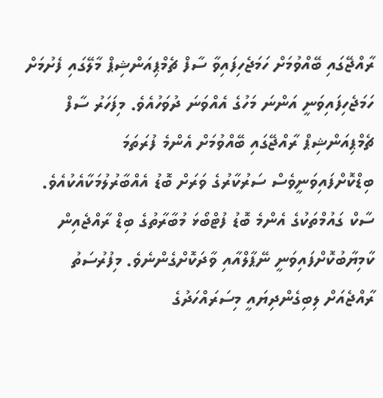ރާއްޖޭގައި ބޭއްވުމަށް ހަމަޖެހިފައިވާ ސާފް ޗެމްޕިއަންޝިޕް މާލޭގައި ފެށުމަށް ހަމަޖެހިފައިވަނީ އަންނަ މަހުގެ އެއްވަނަ ދުވަހުއެވެ. މިފަހަރު ސާފް ޗެމްޕިއަންޝިޕް ރާއްޖޭގައި ބޭއްވުމަށް އެންމެ ފުރަތަމަ ބިޑްކޮށްފައިވަނީވެސް ސަރުކާރުގެ ވަރަށް ބޮޑު އެއްބާރުލުމަކާއެކުއެވެ. ސާކް ގައުމްތަކުގެ އެންމެ ބޮޑު ފުޓްބޯޅަ މުބާރާތުގެ ބިޑް ރާއްޖެއިން ކާމިޔާބުކޮށްފައިވަނީ ނޭޕާލްއާއި ވާދަކޮށްގެންނެވެ. މިފުރުސަތު ރާއްޖެއަށް ލިބިގެންދިޔައީ މިސަރައްހަދުގެ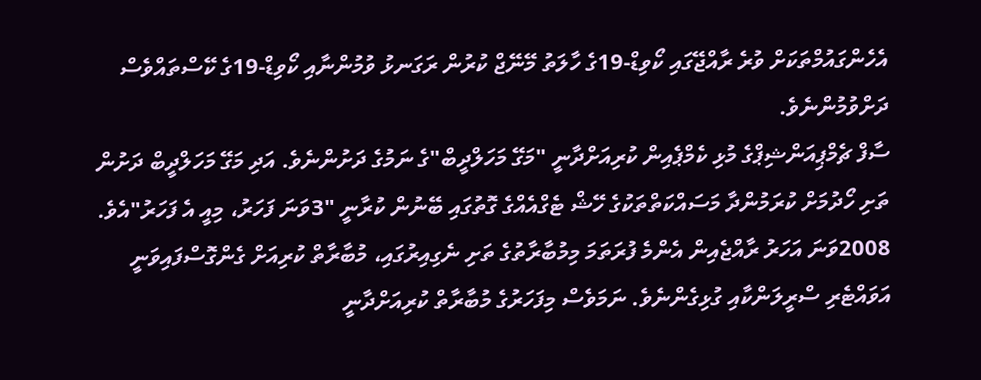އެހެންގައުމްތަކަށް ވުރެ ރާއްޖޭގައި ކޯވިޑް-19ގެ ހާލަތު މޭނޭޖް ކުރުން ރަގަނޅު ވުމުންނާއި ކޯވިޑް-19ގެ ކޭސްތައްވެސް ދަށްވުމުންނެވެ.
ސާފް ޗެމްޕިއަންޝިޕްގެ މުޅި ކެމްޕެއިން ކުރިއަށްދާނީ "މަގޭ މަހަލްދީބް"ގެ ނަމުގެ ދަށުންނެވެ. އަދި މަގޭ މަހަލްދީބް ދަށުން ތަށި ހޯދުމަށް ކުރަމުންދާ މަސައްކަތްތަކުގެ ހޭޝް ޓެގްއެއްގެ ގޮތުގައި ބޭނުން ކުރާނީ "3ވަނަ ފަހަރު، މިއީ އެ ފަހަރު"އެވެ. 2008ވަނަ އަހަރު ރާއްޖެއިން އެންމެ ފުރަތަމަ މިމުބާރާތުގެ ތަށި ނެގިއިރުގައި، މުބާރާތް ކުރިއަށް ގެންގޮސްފައިވަނީ އަވައްޓެރި ސްރީލަންކާއި ގުޅިގެންނެވެ. ނަމަވެސް މިފަހަރުގެ މުބާރާތް ކުރިއަށްދާނީ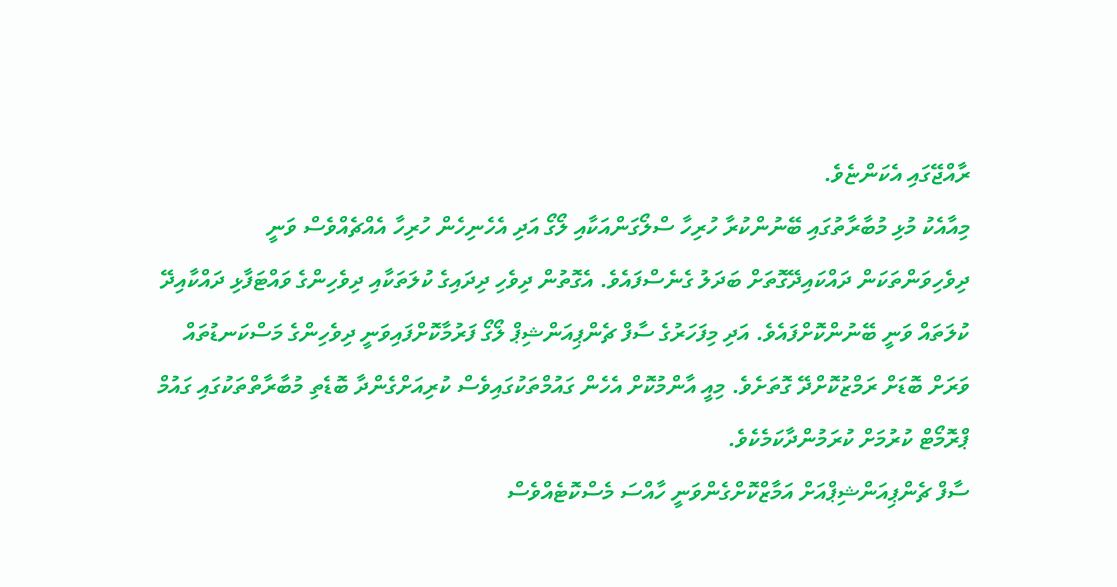ރާއްޖޭގައި އެކަންޏެވެ.
މިއާއެކު މުޅި މުބާރާތުގައި ބޭނުންކުރާ ހުރިހާ ސްލޯގަންއަކާއި ލޯގޯ އަދި އެހެނިހެން ހުރިހާ އެއްޗެއްވެސް ވަނީ ދިވެހިވަންތަކަން ދައްކައިދޭގޮތަށް ބަދަލު ގެނެސްފައެވެ. އެގޮތުން ދިވެހި ދިދައިގެ ކުލަތަކާއި ދިވެހިންގެ ވައްޓަފާޅި ދައްކާއިދޭ ކުލަތައް ވަނީ ބޭނުންކޮށްފައެވެ. އަދި މިފަހަރުގެ ސާފް ޗެންޕިއަންޝިޕް ލޯގޯ ފަރުމާކޮށްފައިވަނީ ދިވެހިންގެ މަސްކަނޑުތައް ވަރަށް ބޮޑަށް ރަމްޒުކޮށްދޭ ގޮތަށެވެ. މިއީ އާންމުކޮށް އެހެން ގައުމްތަކުގައިވެސް ކުރިއަށްގެންދާ ބޮޑެތި މުބާރާތްތަކުގައި ގައުމް ޕްރޮމޯޓް ކުރުމަށް ކުރަމުންދާކަމެކެވެ.
ސާފް ޗެންޕިއަންޝިޕްއަށް އަމާޒްކޮށްގެންވަނީ ހާއްސަ މެސްކޮޓެއްވެސް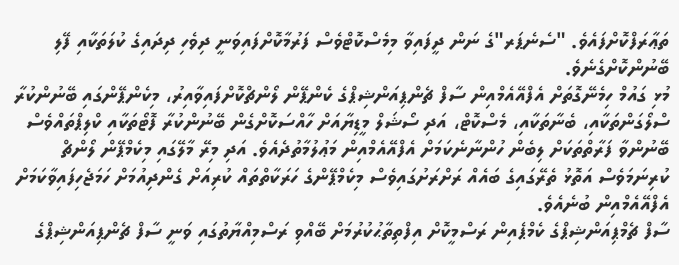ތަޢާރަފްކޮށްފައެވެ. "ސެނެޕަރ"ގެ ނަން ދީފައިވާ މިމެސްކޮޓްވެސް ފަރުމާކޮށްފައިވަނީ ދިވެހި ދިދައިގެ ކުލަތަކާއި ފޭލި ބޭނުންކޮށްގެނެވެ.
މުޅި ގައުމް ހިމެނޭގޮތަށް އެފްއޭއެމްއިން ސާފް ޗެންޕިއަންޝިޕްގެ ކެންޕޭން ލޯންޗްކޮށްފައިވާއިރު، މިކެންޕޭންގައި ބޭނުންކުރާ ސްލޯގަންތަކާއި، ބެނާތަކާއި، މެސްކޮޓް، އަދި ސޯޝަލް މީޑިޔާއަށް ހާއްސަކޮށްގެން ބޭނުންކުރާ ފޮޓޯތަކާއި ކްލިޕްތައްވެސް ބޭނުންވާ ފަރާތްތަކަށް ލިބެން ހުންނާނެކަމަށް އެފްއޭއެމްއިން މަޢުލުމާތުދެއެވެ. އަދި މިރޭ މާލޭގައި މިކެމްޕޭން ލޯންޗް ކުރިނަމަވެސް އަތޮޅު ތެރޭގައިގެ ބައެއް ރަށްރަށުގައިވެސް މިކެމްޕޭންގެ ހަރަކާތްތައް ކުރިއަށް ގެންދިއުމަށް ހަމަޖެހިފައިވާކަމަށް އެފްއޭއެމްއިން ބުނެއެވެ.
ސާފް ޗެމްޕިއަންޝިޕްގެ ކެމްޕެއިން ރަސްމީކޮށް އިފްތިތާޙުކުރުމަށް ބޭއްވި ރަސްމިއްޔާތުގައި ވަނީ ސާފް ޗެންޕިއަންޝިޕްގެ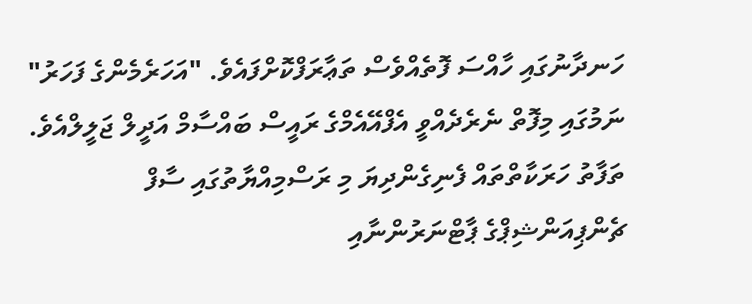ހަނދާނުގައި ހާއްސަ ފޮތެއްވެސް ތަޢާރަފްކޮށްފައެވެ. "އަހަރެމެންގެ ފަހަރު" ނަމުގައި މިފޮތް ނެރެދެއްވީ އެފްއޭއެމްގެ ރައީސް ބައްސާމް އަދީލް ޖަލީލްއެވެ.
ތަފާތު ހަރަކާތްތައް ފެނިގެންދިޔަ މި ރަސްމިއްޔާތުގައި ސާފް ޗެންޕިއަންޝިޕްގެ ޕާޓްނަރުންނާއި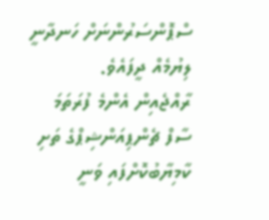ސްޕޮންސަރުންނަށް ހަނދާނީ ލިޔުމެއް ދީފައެވެ.
ރާއްޖެއިން އެންމެ ފުރަތަމަ ސާފް ޗެންޕިއަންޝިޕްގެ ތަށި ކާމިޔާބުކޮށްފައި ވަނީ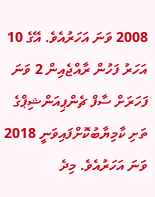2008 ވަނަ އަހަރުއެވެ. އޭގެ 10 އަހަރު ފަހުން ރާއްޖެއިން 2 ވަނަ ފަހަރަށް ސާފް ޗެންޕިއަންޝިޕްގެ ތަށި ކާމިޔާބުކޮށްފައިވަނީ 2018 ވަނަ އަހަރުއެވެ. މިދެ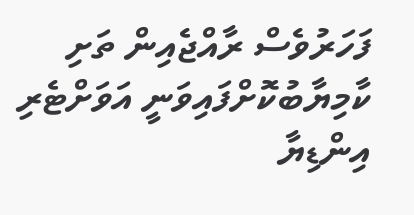ފަހަރުވެސް ރާއްޖެއިން ތަށި ކާމިޔާބުކޮށްފައިވަނީ އަވަށްޓެރި އިންޑިޔާ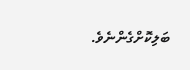ބަލިކޮށްގެންނެވެ.